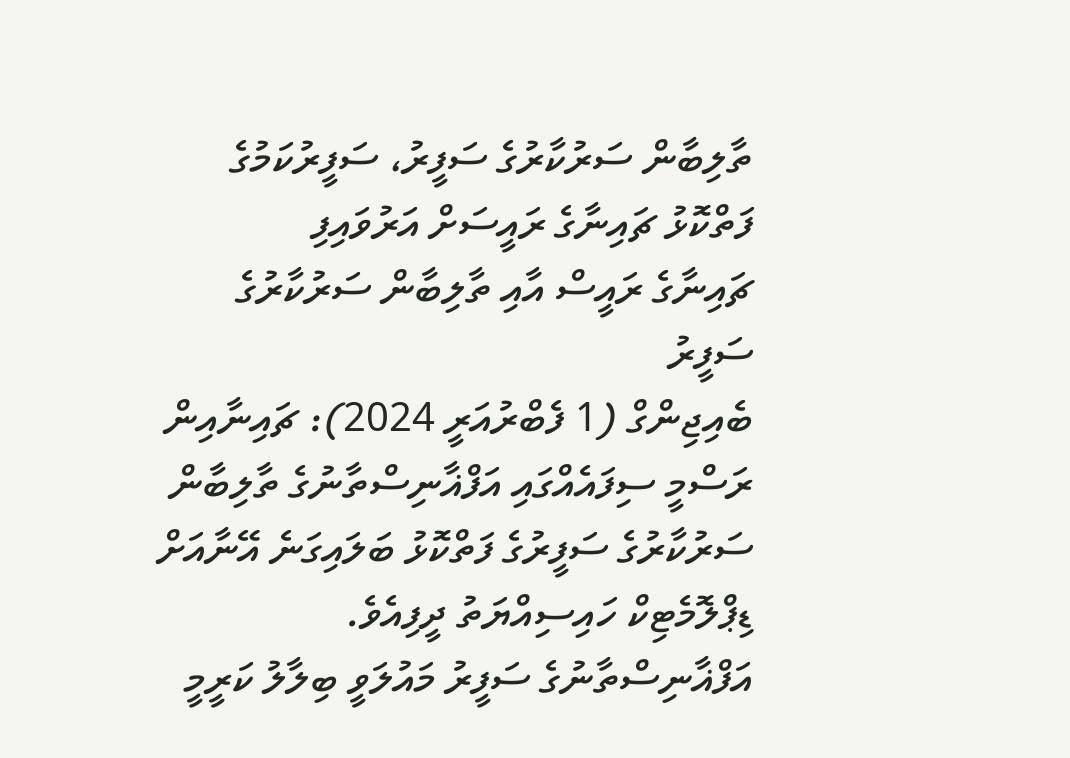ތާލިބާން ސަރުކާރުގެ ސަފީރު، ސަފީރުކަމުގެ ފަތްކޮޅު ޗައިނާގެ ރައީސަށް އަރުވައިފި
ޗައިނާގެ ރައީސް އާއި ތާލިބާން ސަރުކާރުގެ ސަފީރު
ބެއިޖިންގް (1 ފެބްރުއަރީ 2024): ޗައިނާއިން ރަސްމީ ސިފައެއްގައި އަފްޣާނިސްތާނުގެ ތާލިބާން ސަރުކާރުގެ ސަފީރުގެ ފަތްކޮޅު ބަލައިގަނެ އޭނާއަށް ޑިޕްލޮމެޓިކް ހައިސިއްޔަތު ދީފިއެވެ.
އަފްޣާނިސްތާނުގެ ސަފީރު މައުލަވީ ބިލާލު ކަރީމީ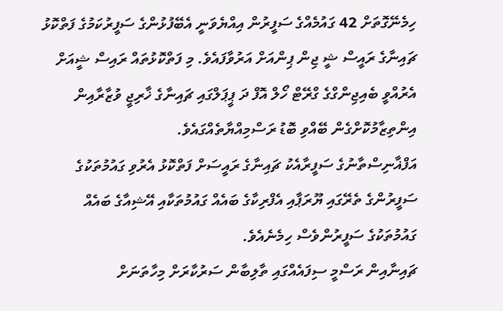ހިމެނޭގޮތަށް 42 ގައުމެއްގެ ސަފީރުން އިއްޔެވަނީ އެބޭފުޅުންގެ ސަފީރުކަމުގެ ފަތްކޮޅު ޗައިނާގެ ރައީސް ޝީ ޖިން ޕިންއަށް އަރުވާފައެވެ. މި ފަތްކޮޅުތައް ރައިސް ޝީއަށް އެރުއްވީ ބެއިޖިންގްގެ ގްރޭޓް ހޯލް އޮފް ދަ ޕީޕަލްގައި ޗައިނާގެ ޚާރިޖީ ވުޒާރާއިން އިންތިޒާމުކޮށްގެން ބޭއްވި ބޮޑު ރަސްމިއްޔާތެއްގައެވެ.
އަފްޣާނިސްތާނުގެ ސަފީރާއެކު ޗައިނާގެ ރައީސަށް ފަތްކޮޅު އެރުވި ގައުމުތަކުގެ ސަފީރުންގެ ތެރޭގައި ޔޫރަޕާއި އެފްރިކާގެ ބައެއް ގައުމުތަކާއި އޭޝިއާގެ ބައެއް ގައުމުތަކުގެ ސަފީރުންވެސް ހިމެނެއެވެ.
ޗައިނާއިން ރަސްމީ ސިފައެއްގައި ތާލިބާން ސަރުކާރަށް މިހާތަނަށް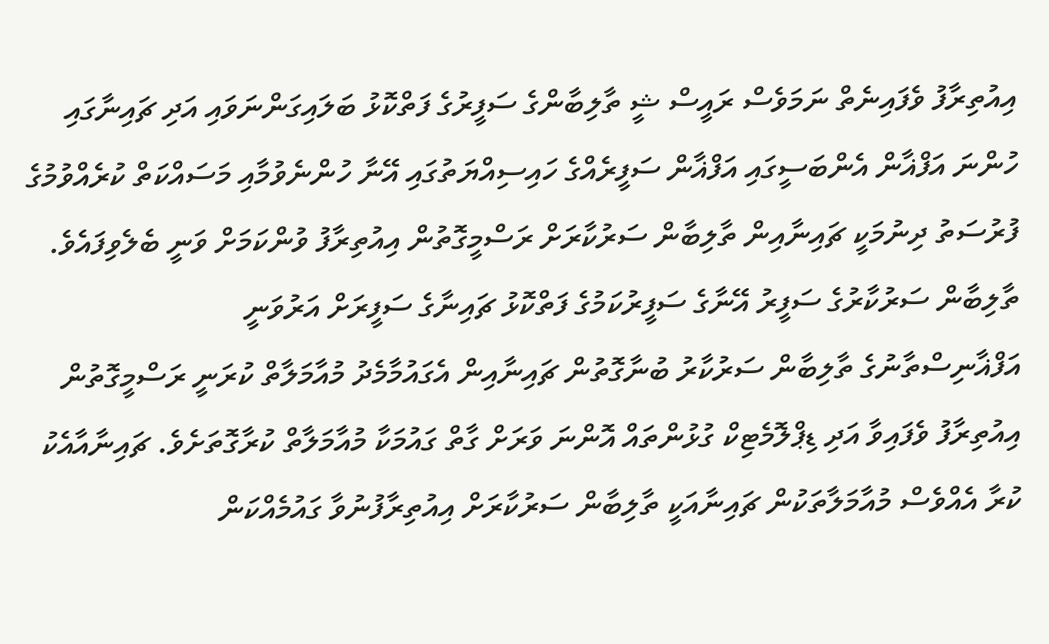އިއުތިރާފު ވެފައިނެތް ނަމަވެސް ރައީސް ޝީ ތާލިބާންގެ ސަފީރުގެ ފަތްކޮޅު ބަލައިގަންނަވައި އަދި ޗައިނާގައި ހުންނަ އަފްޣާން އެންބަސީގައި އަފްޣާން ސަފީރެއްގެ ހައިސިއްޔަތުގައި އޭނާ ހުންނެވުމާއި މަސައްކަތް ކުރެއްވުމުގެ ފުރުސަތު ދިނުމަކީ ޗައިނާއިން ތާލިބާން ސަރުކާރަށް ރަސްމީގޮތުން އިއުތިރާފު ވުންކަމަށް ވަނީ ބެލެވިފައެވެ.
ތާލިބާން ސަރުކާރުގެ ސަފީރު އޭނާގެ ސަފީރުކަމުގެ ފަތްކޮޅު ޗައިނާގެ ސަފީރަށް އަރުވަނީ
އަފްޣާނިސްތާނުގެ ތާލިބާން ސަރުކާރު ބުނާގޮތުން ޗައިނާއިން އެގައުމާމެދު މުއާމަލާތް ކުރަނީ ރަސްމީގޮތުން އިއުތިރާފު ވެފައިވާ އަދި ޑިޕްލޮމެޓިކް ގުޅުންތައް އޮންނަ ވަރަށް ގާތް ގައުމަކާ މުއާމަލާތް ކުރާގޮތަށެވެ. ޗައިނާއާއެކު ކުރާ އެއްވެސް މުއާމަލާތަކުން ޗައިނާއަކީ ތާލިބާން ސަރުކާރަށް އިއުތިރާފުނުވާ ގައުމެއްކަން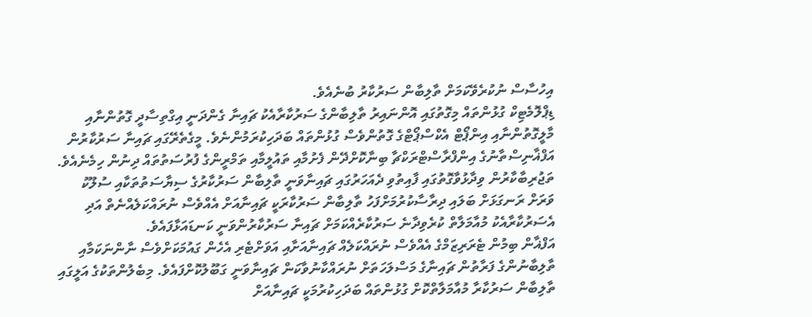އިހުސާސް ނުކުރެވޭކަމަށް ތާލިބާން ސަރުކާރު ބުނެއެވެ.
ޑިޕްލޮމެޓިކް ގުޅުންތައް މިގޮތުގައި އޮންނައިރު ތާލިބާންގެ ސަރުކާރާއެކު ޗައިނާ ގެންދަނީ އިގްތިސާދީ ގޮތުންނާއި މާލީގޮތުންނާއި އިންޕޯޓް އެކްސްޕޯޓްގެ ގޮތުންވެސް ގުޅުންތައް ބަދަހިކުރަމުންނެވެ. މީގެތެރޭގައި ޗައިނާ ސަރުކާރުން އަފްޣާނިސްތާނުގެ އިންފްރާސްޓްރަކްޗާ ބިނާކޮށްދޭން ފެށުމާއި ތައުލީމާއި ތަމްރީންގެ ފުރުސަތުތައް ދިނުން ހިމެނެއެވެ.
ތަޖުރިބާކާރުން ވިދާޅުވާގޮތުގައި ފާއިތުވި ދެއަހަރުގައި ޗައިނާވަނީ ތާލިބާން ސަރުކާރުގެ ސިޔާސަތުތަކާއި ސުލޫކު ވަރަށް ރަނގަޅަށް ބަލައި ދިރާސާކުރުމަށްފަހު ތާލިބާން ސަރުކާރަކީ ޗައިނާއަށް އެއްވެސް ނުރައްކަލެއްނެތް އަދި އެސަރުކާރާއެކު މުއާމަލާތް ކުރެވިދާނެ ސަރުކާރެއްކަމަށް ޗައިނާ ސަރުކާރުންވަނީ ކަނޑައަޅާފައެވެ.
އަފްޣާން ބިމުން ޓެރަރިޒަމްގެ އެއްވެސް ނުރައްކަލެއް ޗައިނާއަށާއި އަވަށްޓެރި އެހެން ގައުމަކަށްވެސް ނާންނަކަމާއި ތާލިބާނުންގެ ފަރާތުން ޗައިނާގެ މަސްލަހަތަށް ނުރައްކާނުވާކަން ޗައިނާވަނީ ގަބޫލުކޮށްފައެވެ. މިބެލުންތަކުގެ އަލީގައި ތާލިބާން ސަރުކާރާ މުއާމަލާތްކޮށް ގުޅުންތައް ބަދަހިކުރުމަކީ ޗައިނާއަށް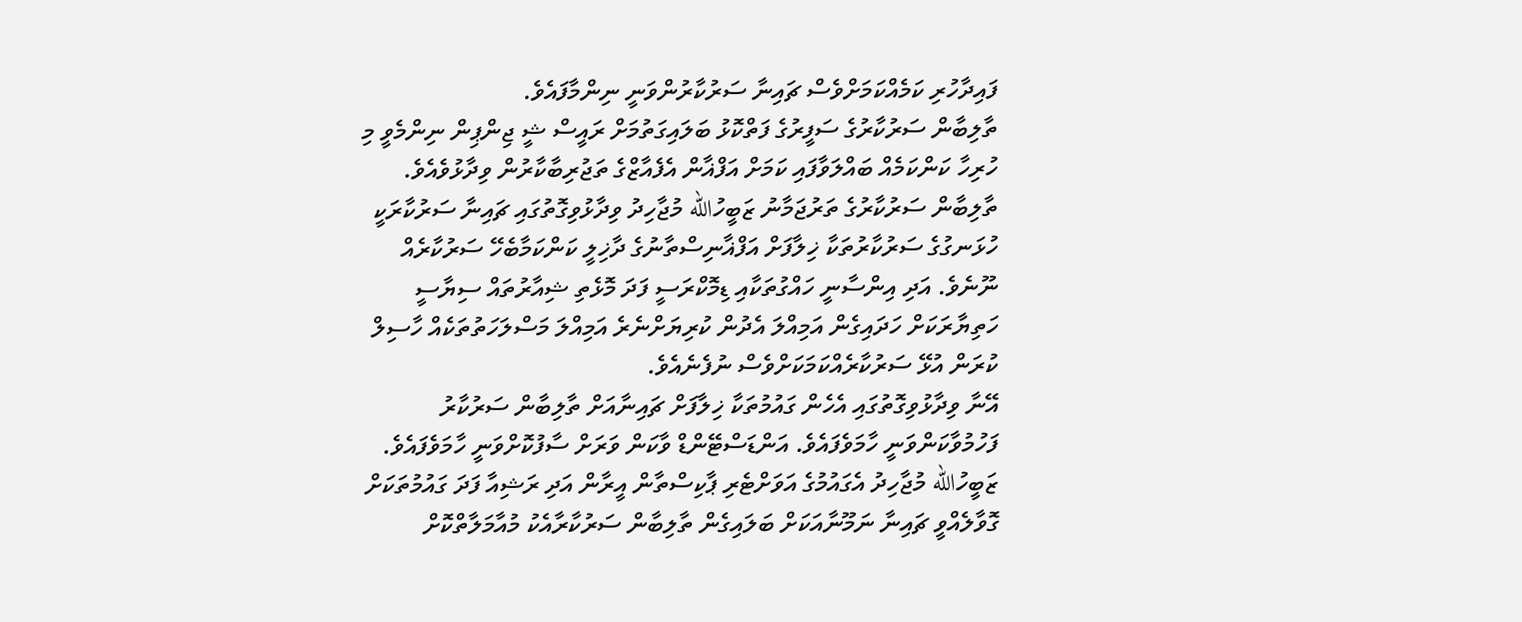ފައިދާހުރި ކަމެއްކަމަށްވެސް ޗައިނާ ސަރުކާރުންވަނީ ނިންމާފައެވެ.
ތާލިބާން ސަރުކާރުގެ ސަފީރުގެ ފަތްކޮޅު ބަލައިގަތުމަށް ރައީސް ޝީ ޖިންޕިން ނިންމެވީ މި ހުރިހާ ކަންކަމެއް ބައްލަވާފައި ކަމަށް އަފްޣާން އެފެއާޒްގެ ތަޖުރިބާކާރުން ވިދާޅުވެއެވެ.
ތާލިބާން ސަރުކާރުގެ ތަރުޖަމާނު ޒަބީހުالله މުޖާހިދު ވިދާޅުވިގޮތުގައި ޗައިނާ ސަރުކާރަކީ ހުޅަނގުގެ ސަރުކާރުތަކާ ޚިލާފަށް އަފްޣާނިސްތާނުގެ ދާޚިލީ ކަންކަމާބެހޭ ސަރުކާރެއް ނޫނެވެ. އަދި އިންސާނީ ހައްގުތަކާއި ޑިމޮކްރަސީ ފަދަ މޮޅެތި ޝިއާރުތައް ސިޔާސީ ހަތިޔާރަކަށް ހަދައިގެން އަމިއްލަ އެދުން ކުރިޔަށްނެރެ އަމިއްލަ މަސްލަހަތުތަކެއް ހާސިލް ކުރަން އުޅޭ ސަރުކާރެއްކަމަކަށްވެސް ނުފެނެއެވެ.
އޭނާ ވިދާޅުވިގޮތުގައި އެހެން ގައުމުތަކާ ޚިލާފަށް ޗައިނާއަށް ތާލިބާން ސަރުކާރު ފަހުމުވާކަންވަނީ ހާމަވެފައެވެ. އަންޑަސްޓޭންޑް ވާކަން ވަރަށް ސާފުކޮށްވަނީ ހާމަވެފައެވެ. ޒަބީހުالله މުޖާހިދު އެގައުމުގެ އަވަށްޓެރި ޕާކިސްތާން އީރާން އަދި ރަޝިއާ ފަދަ ގައުމުތަކަށް ގޮވާލެއްވީ ޗައިނާ ނަމޫނާއަކަށް ބަލައިގެން ތާލިބާން ސަރުކާރާއެކު މުއާމަލާތްކޮށް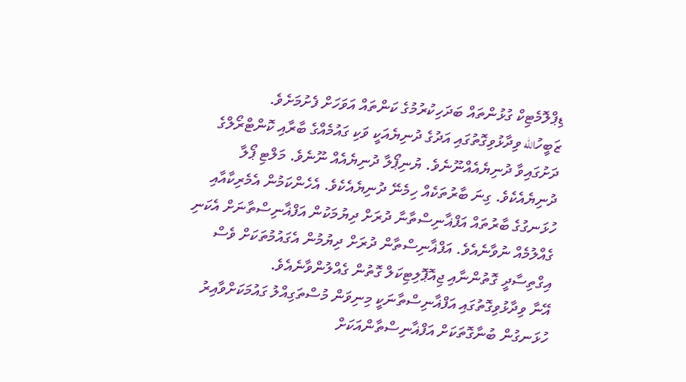ޑިޕްލޮމެޓިކް ގުޅުންތައް ބަދަހިކުރުމުގެ ކަންތައް އަވަހަށް ފެށުމަށެވެ.
ޒަބީހުالله ވިދާޅުވިގޮތުގައި އަދުގެ ދުނިޔެއަކީ ވަކި ގައުމެއްގެ ބާރާއި ކޮންޓްރޯލްގެ ދަށުގައިވާ ދުނިޔެއެއްނޫނެވެ. ޔުނިޕޯލާ ދުނިޔެއެއް ނޫނެވެ. މަލްޓި ޕޯލާ ދުނިޔެއެކެވެ. ގިނަ ބާރުތަކެއް ހިމެނޭ ދުނިޔެއެކެވެ. އެހެންކަމުން އެމެރިކާއާއި ހުޅަނގުގެ ބާރުތައް އަފްޣާނިސްތާނާ ދުރަށް ދިޔުމަކުން އަފްޣާނިސްތާނަށް އެކަނި ގެއްލުމެއް ނުވާނެއެވެ. އަފްޣާނިސްތާން ދުރަށް ދިޔުމުން އެގައުމުތަކަށް ވެސް އިގްތިސާދީ ގޮތުންނާއި ޖިއޮޕޮލިޓިކަލް ގޮތުން ގެއްލުންވާނެއެވެ.
އޭނާ ވިދާޅުވިގޮތުގައި އަފްޣާނިސްތާނަކީ މިނިވަން މުސްތަގިއްލު ގައުމަކަށްވާއިރު ހުޅަނގުން ބުނާގޮތަކަށް އަފްޣާނިސްތާންއަކަށް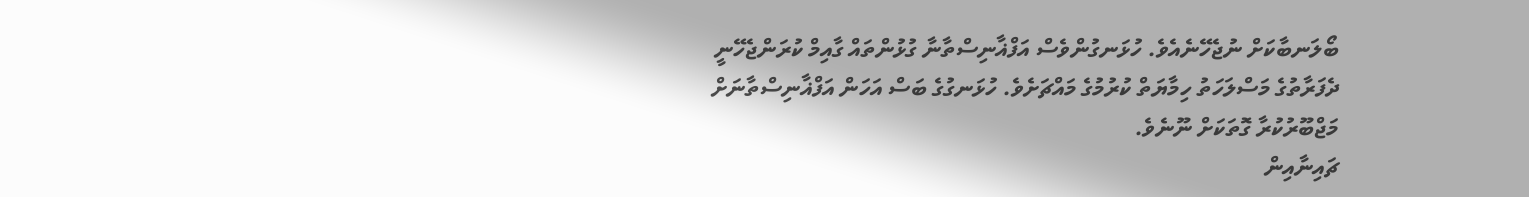ބޯލަނބާކަށް ނުޖެހޭނެއެވެ. ހުޅަނގުންވެސް އަފްޣާނިސްތާނާ ގުޅުންތައް ގާއިމް ކުރަންޖެހޭނީ ދެފަރާތުގެ މަސްލަހަތު ހިމާޔަތް ކުރުމުގެ މައްޗަށެވެ. ހުޅަނގުގެ ބަސް އަހަން އަފްޣާނިސްތާނަށް މަޖްބޫރުކުރާ ގޮތަކަށް ނޫނެވެ.
ޗައިނާއިން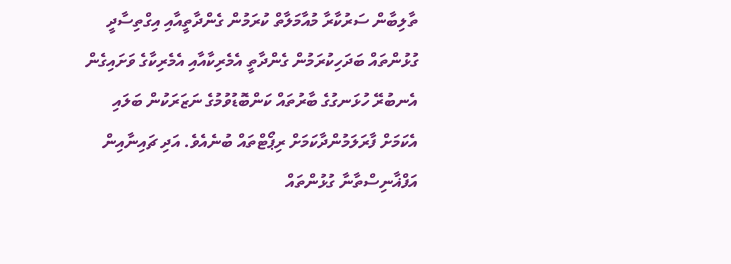ތާލިބާން ސަރުކާރާ މުއާމަލާތް ކުރަމުން ގެންދާތީއާއި އިގްތިސާދީ ގުޅުންތައް ބަދަހިކުރަމުން ގެންދާތީ އެމެރިކާއާއި އެމެރިކާގެ ވަށައިގެން އެނބުރޭ ހުޅަނގުގެ ބާރުތައް ކަންބޮޑުވުމުގެ ނަޒަރަކުން ބަލައި އެކަމަށް ފާރަލަމުންދާކަމަށް ރިޕޯޓްތައް ބުނެއެވެ. އަދި ޗައިނާއިން އަފްޣާނިސްތާނާ ގުޅުންތައް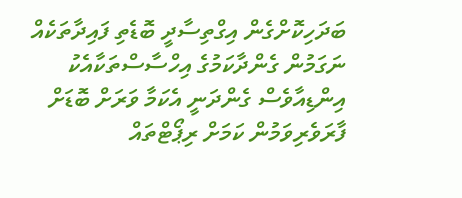ބަދަހިކޮށްގެން އިގްތިސާދީ ބޮޑެތި ފައިދާތަކެއް ނަގަމުން ގެންދާކަމުގެ އިހްސާސްތަކާއެކު އިންޑިއާވެސް ގެންދަނީ އެކަމާ ވަރަށް ބޮޑަށް ފާރަވެރިވަމުން ކަމަށް ރިޕޯޓްތައް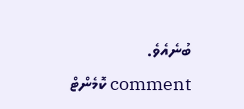ބުނެއެވެ.
comment ކޮމެންޓް